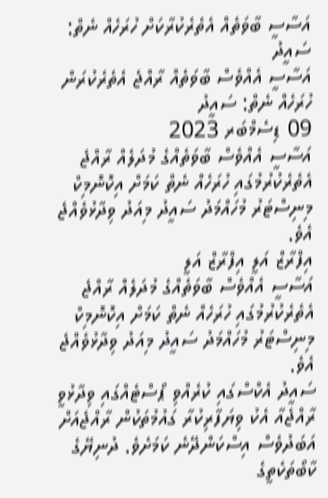އަސާސީ ބާވަތެއް އެތެރެކުރާކަށް ހުރަހެއް ނެތް: ސައީދު
އަސާސީ އެއްވެސް ބާވަތެއް ރާއްޖެ އެތެރެކުރަން ހުރަހެއް ނެތް: ސައީދު
09 ޑިސެމްބަރ 2023
އަސާސީ އެއްވެސް ބާވަތެއްގެ މުދަލެއް ރާއްޖެ އެތެރެކުރުމުގައި ހުރަހެއް ނެތް ކަމަށް އިކޮނޮމިކް މިނިސްޓަރު މުހައްމަދު ސައީދު މިއަދު ވިދާޅުވެއްޖެ އެވެ.
އިފްރާޒް އަލީ އިފްރާޒް އަލީ
އަސާސީ އެއްވެސް ބާވަތެއްގެ މުދަލެއް ރާއްޖެ އެތެރެކުރުމުގައި ހުރަހެއް ނެތް ކަމަށް އިކޮނޮމިކް މިނިސްޓަރު މުހައްމަދު ސައީދު މިއަދު ވިދާޅުވެއްޖެ އެވެ.
ސައީދު އެކްސްގައި ކުރެއްވި ޕޯސްޓެއްގައި ވިދާޅުވީ ރާއްޖެއާ އެކު ވިޔަފާރިކުރާ ގައުމުތަކުން ރާއްޖެއަށް އަބަދުވެސް އިސްކަންދޭނެ ކަމަށެވެ. ދުނިޔޭގެ ކާބޯތަކެތީގެ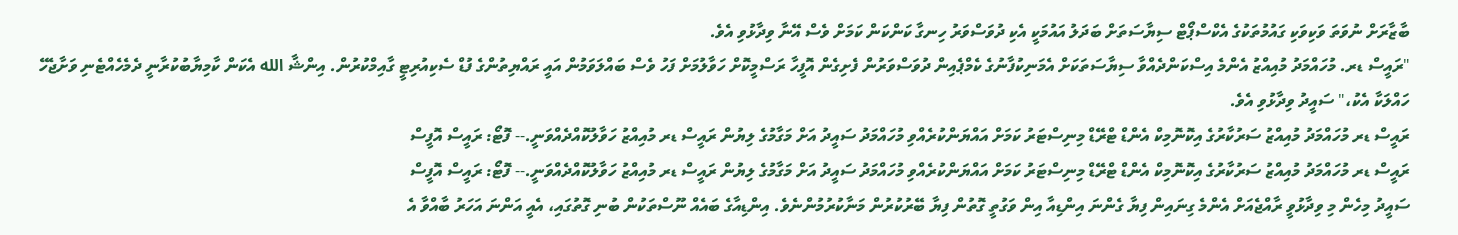ބާޒާރަށް ނުވަތަ ވަކިވަކި ގައުމުތަކުގެ އެކްސްޕޯޓް ސިޔާސަތަށް ބަދަލު އައުމަކީ އެކި ދުވަސްވަރު ހިނގާ ކަންކަން ކަމަށް ވެސް އޭނާ ވިދާޅުވި އެވެ.
"ރައީސް ޑރ. މުހައްމަދު މުއިއްޒު އެންމެ އިސްކަންދެއްވާ ސިޔާސަތަކަށް އެމަނިކުފާނުގެ ކެމްޕެއިން ދުވަސްވަރުން ފެށިގެން އޮފީހާ ރަސްމީކޮށް ހަވާލުމަށް ފަހު ވެސް ބައްލަވަމުން އައީ ރައްޔިތުންގެ ފުޑް ސެކިއުރިޓީ ގާއިމްކުރުން. އިންޝާ الله އެކަން ކާމިޔާބުކުރާނީ ދެމެހެއްޓެނި ވަށާޖެހޭ ހައްލަކާ އެކު،" ސައީދު ވިދާޅުވި އެވެ.
ރައީސް ޑރ މުހައްމަދު މުއިއްޒު ސަރުކާރުގެ އިކޮނޮމިކް އެންޑް ޓްރޭޑް މިނިސްޓަރު ކަމަށް އައްޔަންކުރެއްވި މުހައްމަދު ސައީދު އަށް މަގާމުގެ ލިޔުން ރައީސް ޑރ މުއިއްޒު ހަވާލުކޮއްދެއްވަނީ.-- ފޮޓޯ: ރައީސް އޮފީސް
ރައީސް ޑރ މުހައްމަދު މުއިއްޒު ސަރުކާރުގެ އިކޮނޮމިކް އެންޑް ޓްރޭޑް މިނިސްޓަރު ކަމަށް އައްޔަންކުރެއްވި މުހައްމަދު ސައީދު އަށް މަގާމުގެ ލިޔުން ރައީސް ޑރ މުއިއްޒު ހަވާލުކޮއްދެއްވަނީ.-- ފޮޓޯ: ރައީސް އޮފީސް
ސައީދު މިހެން މި ވިދާޅުވީ ރާއްޖެއަށް އެންމެ ގިނައިން ފިޔާ ގެންނަ އިންޑިއާ އިން ވަގުތީ ގޮތުން ފިޔާ ބޭރުކުރުން މަނާކުރުމުންނެވެ. އިންޑިއާގެ ބައެއް ނޫސްތަކުން ބުނި ގޮތުގައި، އެއީ އަންނަ އަހަރު ބާއްވާ އެ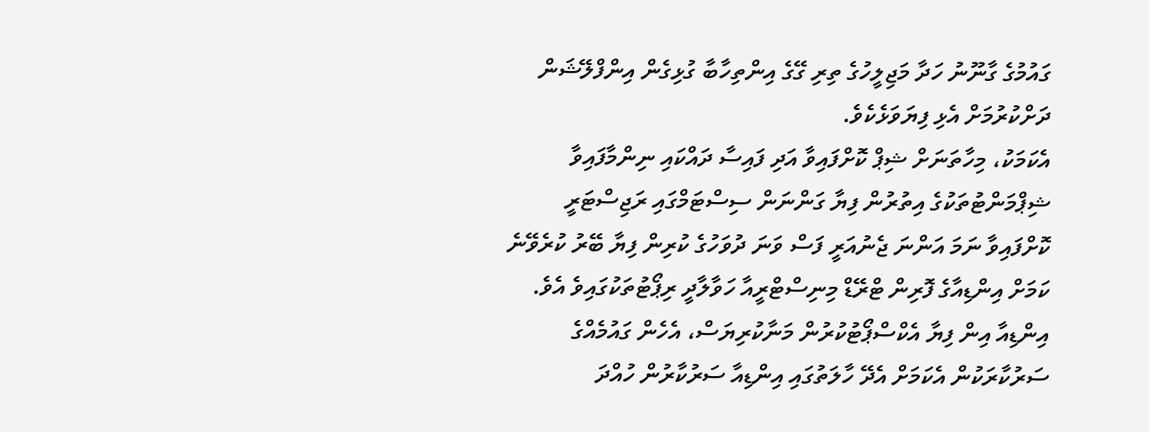ގައުމުގެ ގާނޫނު ހަދާ މަޖިލީހުގެ ތިރި ގޭގެ އިންތިހާބާ ގުޅިގެން އިންފްލޭޝަން ދަށްކުރުމަށް އެޅި ފިޔަވަޅެކެވެ.
އެކަމަކު، މިހާތަނަށް ޝިޕް ކޮށްފައިވާ އަދި ފައިސާ ދައްކައި ނިންމާފައިވާ ޝިޕްމަންޓުތަކުގެ އިތުރުން ފިޔާ ގަންނަން ސިސްޓަމްގައި ރަޖިސްޓަރީ ކޮށްފައިވާ ނަމަ އަންނަ ޖެނުއަރީ ފަސް ވަނަ ދުވަހުގެ ކުރިން ފިޔާ ބޭރު ކުރެވޭނެ ކަމަށް އިންޑިއާގެ ފޮރިން ޓްރޭޑް މިނިސްޓްރީއާ ހަވާލާދީ ރިޕޯޓުތަކުގައިވެ އެވެ.
އިންޑިއާ އިން ފިޔާ އެކްސްޕޯޓުކުރުން މަނާކުރިޔަސް، އެހެން ގައުމެއްގެ ސަރުކާރަކުން އެކަމަށް އެދޭ ހާލަތުގައި އިންޑިއާ ސަރުކާރުން ހުއްދަ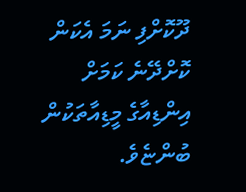ދޫކޮށްފި ނަމަ އެކަން ކޮށްދޭނެ ކަމަށް އިންޑިއާގެ މީޑިއާތަކުން ބުންޏެވެ.